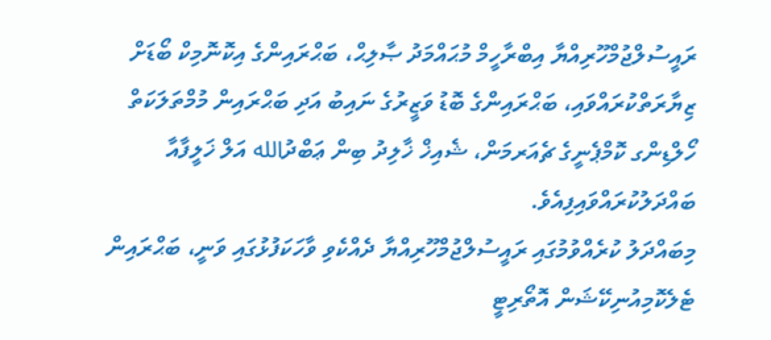ރައީސުލްޖުމްހޫރިއްޔާ އިބްރާހީމް މުޙައްމަދު ޞާލިޙް، ބަޙްރައިންގެ އިކޮނޮމިކް ބޯޑަށް ޒިޔާރަތްކުރައްވައި، ބަޙްރައިންގެ ބޮޑު ވަޒީރުގެ ނައިބު އަދި ބަޙްރައިން މުމްތަލަކަތް ހޯލްޑިންގ ކޮމްޕެނީގެ ޗެއަރމަން، ޝެއިޚް ޚާލިދު ބިން ޢަބްދުالله އަލް ޚަލީފާއާ ބައްދަލުކުރައްވައިފިއެވެ.
މިބައްދަލު ކުރެއްވުމުގައި ރައީސުލްޖުމްހޫރިއްޔާ ދެއްކެވި ވާހަކަފުޅުގައި ވަނީ، ބަޙްރައިން ޓެލެކޮމިއުނިކޭޝަން އޮތޯރިޓީ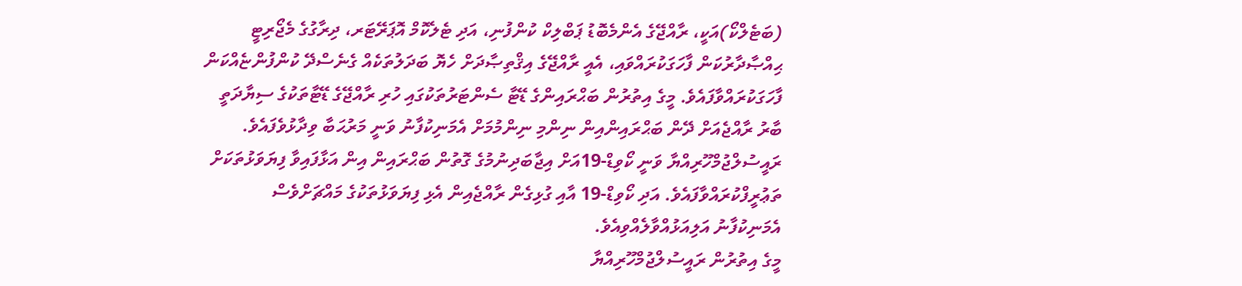(ބަޓެލްކޯ)އަކީ، ރާއްޖޭގެ އެންމެބޮޑު ޕަބްލިކް ކުންފުނި، އަދި ޓެލެކޮމް އޮޕަރޭޓަރ، ދިރާގުގެ މެޖޯރިޓީ ޙިއްޞާދާރުކަން ފާހަގަކުރައްވައި، އެއީ ރާއްޖޭގެ އިޤްތިޞާދަށް ހެޔޮ ބަދަލުތަކެއް ގެނެސްދޭ ކުންފުންޏެއްކަން ފާހަގަކުރައްވާފައެވެ. މީގެ އިތުރުން ބަޙްރައިންގެ ޑޭޓާ ސެންޓަރުތަކުގައި ހުރި ރާއްޖޭގެ ޑޭޓާތަކުގެ ސިޔާދަތީ ބާރު ރާއްޖެއަށް ދޭން ބަޙްރައިންއިން ނިންމި ނިންމުމަށް އެމަނިކުފާނު ވަނީ މަރުޙަބާ ވިދާޅުވެފައެވެ.
ރައީސުލްޖުމްހޫރިއްޔާ ވަނީ ކޯވިޑް-19އަށް އިޖާބަދިނުމުގެ ގޮތުން ބަޙްރައިން އިން އަޅާފައިވާ ފިޔަވަޅުތަކަށް ތަޢުރީފްކުރައްވާފައެވެ. އަދި ކޯވިޑް-19 އާއި ގުޅިގެން ރާއްޖެއިން އެޅި ފިޔަވަޅުތަކުގެ މައްޗަށްވެސް އެމަނިކުފާނު އަލިއަޅުއްވާލެއްވިއެވެ.
މީގެ އިތުރުން ރައީސުލްޖުމްހޫރިއްޔާ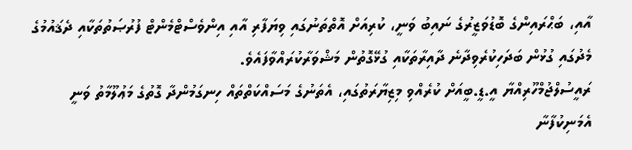އާއި، ބަޙްރައިންގެ ބޮޑުވަޒީރުގެ ނައިބު ވަނީ، ކުރިއަށް އޮތްތަނުގައި ވިޔަފާރި އާއި އިންވެސްޓްމެންޓް ފުރުޞަތުތަކާއި ދެޤައުމުގެ މެދުގައި ގުޅުން ބަދަހިކުރެވިދާނެ ދާއިރާތަކާއި ގުޅޭގޮތުން މަޝްވަރާކުރައްވާފައެވެ.
ރައީސުލްޖުމްހޫރިއްޔާ އީ.ޑީ.ބީއަށް ކުރެއްވި މިޒިޔާރަތުގައި، އެތަނުގެ މަސައްކަތްތައް ހިނގަމުންދާ ގޮތުގެ މަޢުލޫމާތު ވަނީ އެމަނިކުފާނާ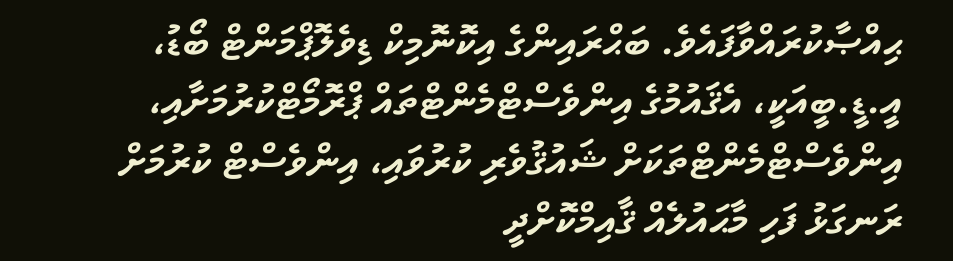ޙިއްޞާކުރައްވާފައެވެ. ބަޙްރައިންގެ އިކޮނޮމިކް ޑިވެލޮޕްމަންޓް ބޯޑު، އީ.ޑީ.ބީއަކީ، އެޤައުމުގެ އިންވެސްޓްމެންޓްތައް ޕްރޮމޯޓްކުރުމަށާއި، އިންވެސްޓްމެންޓްތަކަށް ޝައުޤުވެރި ކުރުވައި، އިންވެސްޓް ކުރުމަށް ރަނގަޅު ފަހި މާޙައުލެއް ޤާއިމްކޮށްދީ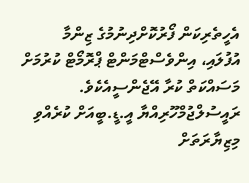އެހީތެރިކަން ފޯރުކޮށްދިނުމުގެ ޒިންމާ އުފުލައި، އިންވެސްޓްމަންޓް ޕްރޮމޯޓް ކުރުމަށް މަސައްކަތް ކުރާ އޭޖެންސީއެކެވެ.
ރައީސުލްޖުމްހޫރިއްޔާ އީ.ޑީ.ބީއަށް ކުރެއްވި މިޒިޔާރަތަށް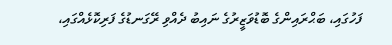ފަހުގައި، ބަޙްރައިންގެ ބޮޑުވަޒީރުގެ ނައިބު ދެއްވި ރޭގަނޑުގެ ފަރިކޮޅެއްގައި،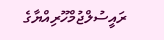ރައީސުލްޖުމްހޫރިއްޔާގެ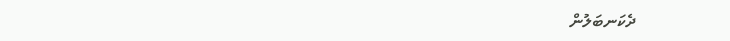ދެކަނބަލުން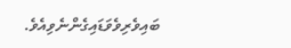ބައިވެރިވެވަޑައިގެންނެވިއެވެ.